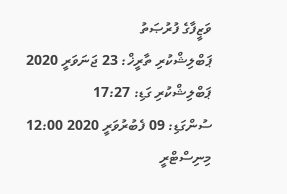ވަޒީފާގެ ފުރުޞަތު
ޕަބްލިޝްކުރި ތާރީޚް: 23 ޖަނަވަރީ 2020
ޕަބްލިޝްކުރި ގަޑި: 17:27
ސުންގަޑި: 09 ފެބުރުވަރީ 2020 12:00
މިނިސްޓްރީ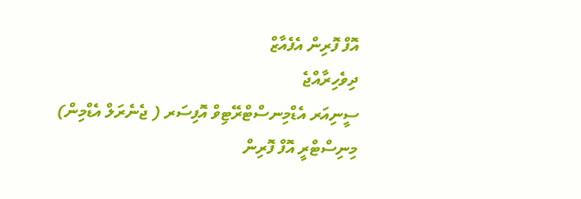އޮފް ފޮރިން އެފެއާޒް
ދިވެހިރާއްޖެ
ސީނިއަރ އެޑްމިނސްޓްރޭޓިވް އޮފިސަރ ( ޖެނެރަލް އެޑްމިން)
މިނިސްޓްރީ އޮފް ފޮރިން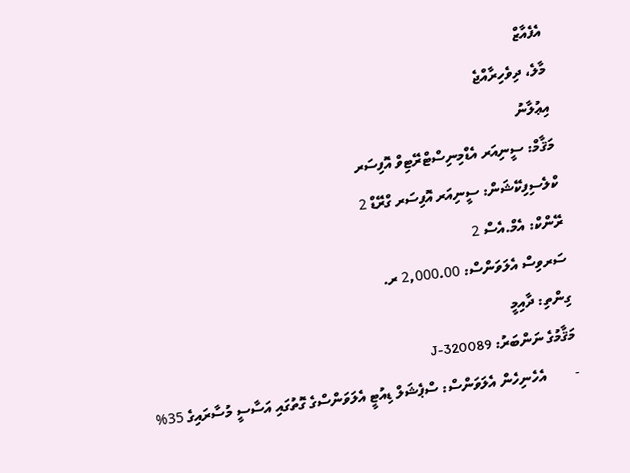އެފެއާޒް
މާލެ، ދިވެހިރާއްޖެ
އިޢުލާނު
މަޤާމް: ސީނިއަރ އެޑްމިނިސްޓްރޭޓިވް އޮފިސަރ
ކްލެސިފިކޭޝަން: ސީނިއަރ އޮފިސަރ ގްރޭޑް 2
ރޭންކް: އެމް.އެސް 2
ސަރވިސް އެލަވަންސް: 2,000.00 ރ.
ގިންތި: ދާއިމީ
މަޤާމުގެ ނަންބަރު: J-320089
-        އެހެނިހެން އެލަވަންސް: ސްޕެޝަލް ޑިއުޓީ އެލަވަންސްގެ ގޮތުގައި އަސާސީ މުސާރައިގެ 35%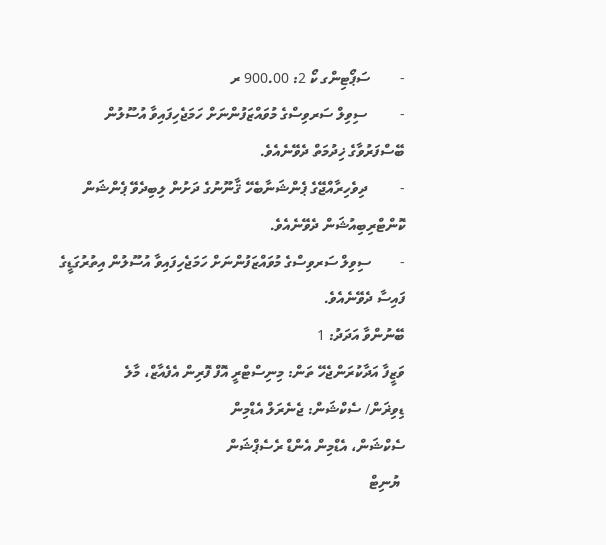-        ސަޕޯޓިންގ ކޯ 2: 900.00 ރ
-         ސިވިލް ސަރވިސްގެ މުވައްޒަފުންނަށް ހަމަޖެހިފައިވާ އުސޫލުން ބޭސްފަރުވާގެ ޚިދުމަތް ދެވޭނެއެވެ.
-         ދިވެހިރާއްޖޭގެ ޕެންޝަނާބެހޭ ޤާނޫނުގެ ދަށުން ލިބިދެވޭ ޕެންޝަން ކޮންޓްރިބިއުޝަން ދެވޭނެއެވެ.
-        ސިވިލް ސަރވިސްގެ މުވައްޒަފުންނަށް ހަމަޖެހިފައިވާ އުސޫލުން އިތުރުގަޑީގެ ފައިސާ ދެވޭނެއެވެ.
ބޭނުންވާ އަދަދު: 1
ވަޒީފާ އަދާކުރަންޖެހޭ ތަން: މިނިސްޓްރީ އޮފް ފޮރިން އެފެއާޒް، މާލެ
ޑިވިޜަން/ ސެކްޝަން: ޖެނެރަލް އެޑްމިން
ސެކްޝަން، އެޑްމިން އެންޑް ރެސެޕްޝަން
 ޔުނިޓް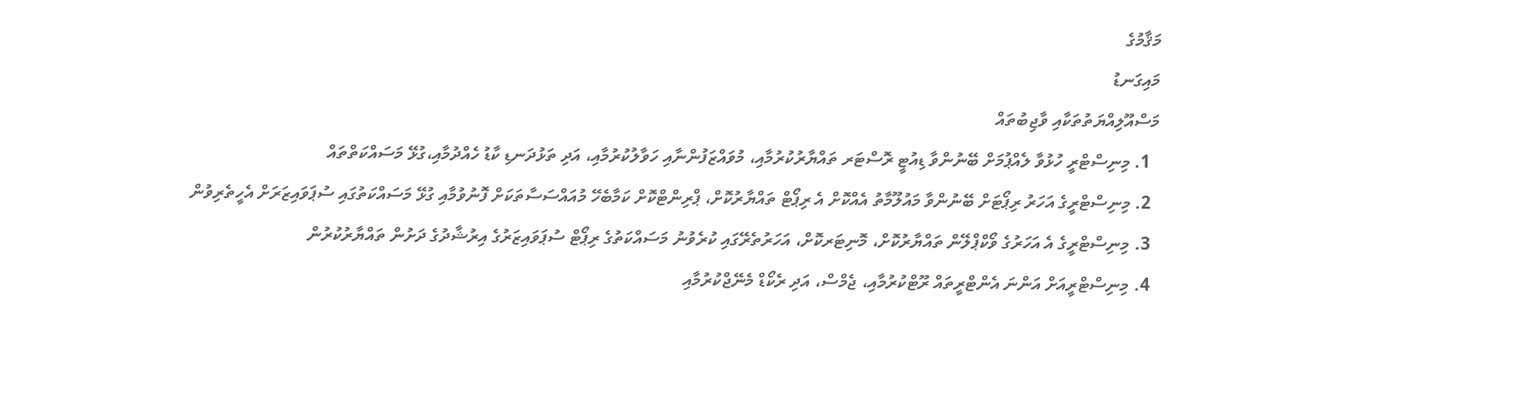މަޤާމުގެ
މައިގަނޑު
މަސްއޫލިއްޔަތުތަކާއި ވާޖިބުތައް
  1. މިނިސްޓްރީ ހުޅުވާ ލެއްޕުމަށް ބޭނުންވާ ޑިއުޓީ ރޮސްޓަރ ތައްޔާރުކުރުމާއި، މުވައްޒަފުންނާއި ހަވާލުކުރުމާއި، އަދި ތަޅުދަނޑި ކާޑު ހެއްދުމާއި،ގުޅޭ މަސައްކަތްތައް
  2. މިނިސްޓްރީގެ އަހަރު ރިޕޯޓަށް ބޭނުންވާ މައުލޫމާތު އެއްކޮށް އެ ރިޕޯޓް ތައްޔާރުކޮށް، ޕްރިންޓްކޮށް ކަމާބެހޭ މުއައްސަސާތަކަށް ފޮނުވުމާއި ގުޅޭ މަސައްކަތުގައި ސުޕަވައިޒަރަށް އެހީތެރިވުން
  3. މިނިސްޓްރީގެ އެ އަހަރުގެ ވޯކްޕްލޭން ތައްޔާރުކޮށް، މޮނިޓަރކޮށް، އަހަރުތެރޭގައި ކުރެވުނު މަސައްކަތުގެ ރިޕޯޓް ސުޕަވައިޒަރުގެ އިރުޝާދުގެ ދަށުން ތައްޔާރުކުރުން
  4. މިނިސްޓްރީއަށް އަންނަ އެންޓްރީތައް ރޫޓްކުރުމާއި، ޖެމްސް، އަދި ރެކޯޑް މެނޭޖްކުރުމާއި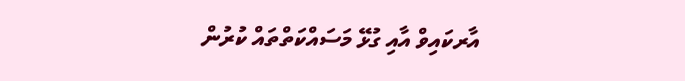އާރކައިވް އާއި ގުޅޭ މަސައްކަތްތައް ކުރުން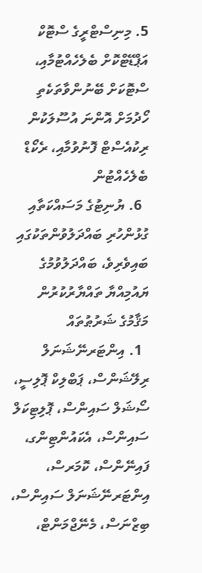5. މިނިސްޓްރީގެ ސްޓޮކް އަޕްޑޭޓްކޮށް ބެލެހެއްޓުމާއި، ސްޓޮކަށް ބޭނުންވާތަކެތި ހޯދުމަށް އޮންނަ އުސޫލަކުން ރިކުއެސްޓް ފޮނުވުމާއި، ރެކޯޑް ބެލެހެއްޓުން
  6. ޔުނިޓުގެ މަސައްކަތާއި ގުޅުންހުރި ބައްދަލުވުންތަކުގައި ބައިވެރިވެ، ބައްދަލުވުމުގެ ޔައުމިއްޔާ ތައްޔާރުކުރުން
މަޤާމުގެ ޝަރުޠުތައް
  1. އިންޓަރނޭޝަނަލް ރިލޭޝަންސް، ޕަބްލިކް ޕޮލިސީ، ސޯޝަލް ސައިންސް، ޕޮލިޓިކަލް ސައިންސް، އެކައުންޓިންގ، ފައިނޭންސް، ކޮމަރސް، އިންޓަރނޭޝަނަލް ސައިންސް، ބިޒްނަސް، މެނޭޖްމަންޓް،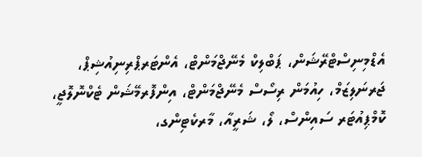އެޑްމިނިސްޓްރޭޝަން، ޕަބްލިކް މެނޭޖްމަންޓް، އެންޓަރޕްރިނިއުޝިޕް، ޖަރނަލިޒަމް، ހިއުމަން ރިސޯސް މެނޭޖްމަންޓް، އިންފޮރމޭޝަން ޓެކްނޮލޮޖީ، ކޮމްޕިއުޓަރ ސައިންސް، ލޯ، ޝަރީއާ، މާރކެޓިންގ،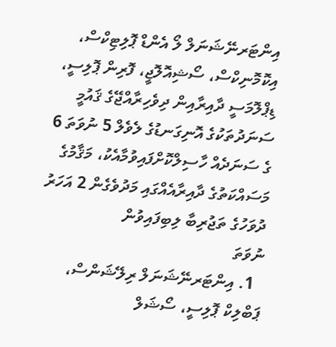އިންޓަރނޭޝަނަލް ލޯ އެންޑް ޕޮލިޓިކްސް، އިކޮމޮނިކްސް، ސޯޝިއޮލޮޖީ، ފޮރިން ޕޮލިސީ، ޑިޕްލޮމަސީ ދާއިރާއިން ދިވެހިރާއްޖޭގެ ޤައުމީ ސަނަދުތަކުގެ އޮނިގަނޑުގެ ލެވެލް 5 ނުވަތަ 6 ގެ ސަނަދެއް ހާސިލްކޮށްފައިވުމާއެކު، މަޤާމުގެ މަސައްކަތުގެ ދާއިރާއެއްގައި މަދުވެގެން 2 އަހަރު ދުވަހުގެ ތަޖުރިބާ ލިބިފައިވުން
ނުވަތަ
  1. އިންޓަރނޭޝަނަލް ރިލޭޝަންސް، ޕަބްލިކް ޕޮލިސީ، ސޯޝަލް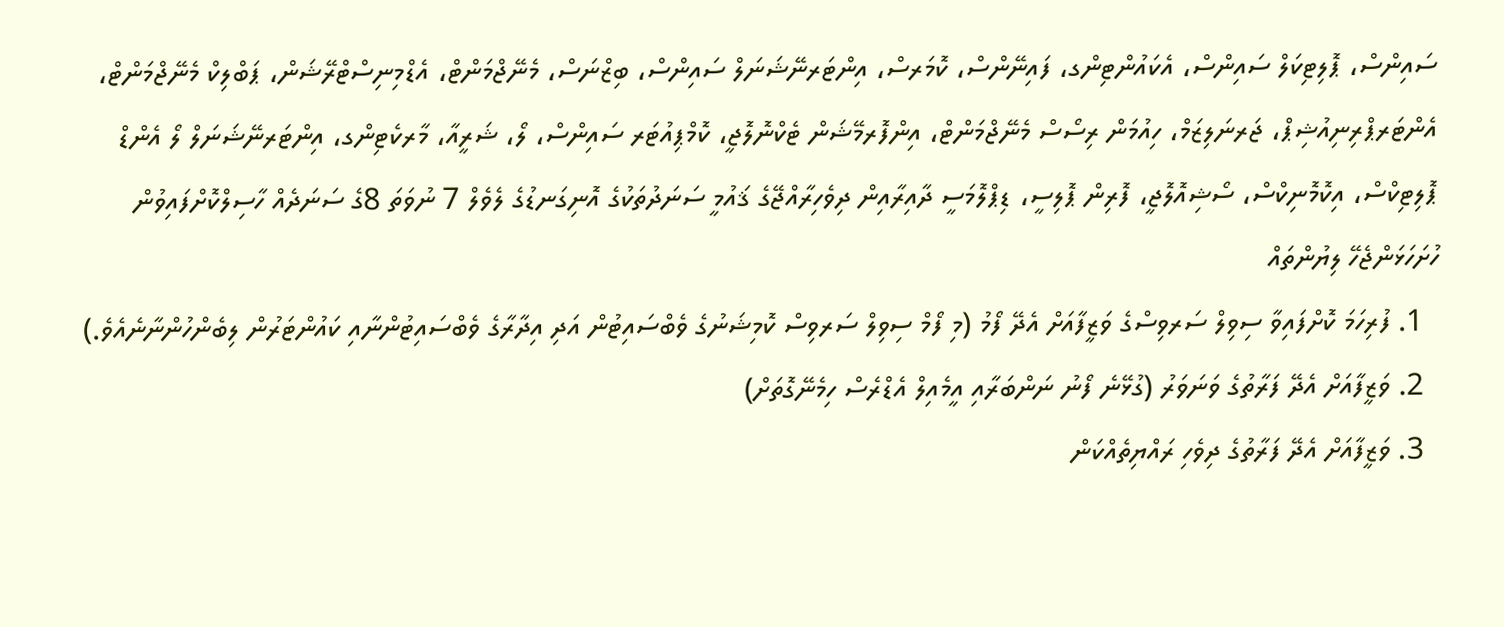ސައިންސް، ޕޮލިޓިކަލް ސައިންސް، އެކައުންޓިންގ، ފައިނޭންސް، ކޮމަރސް، އިންޓަރނޭޝަނަލް ސައިންސް، ބިޒްނަސް، މެނޭޖްމަންޓް، އެޑްމިނިސްޓްރޭޝަން، ޕަބްލިކް މެނޭޖްމަންޓް، އެންޓަރޕްރިނިއުޝިޕް، ޖަރނަލިޒަމް، ހިއުމަން ރިސޯސް މެނޭޖްމަންޓް، އިންފޮރމޭޝަން ޓެކްނޮލޮޖީ، ކޮމްޕިއުޓަރ ސައިންސް، ލޯ، ޝަރީއާ، މާރކެޓިންގ، އިންޓަރނޭޝަނަލް ލޯ އެންޑް ޕޮލިޓިކްސް، އިކޮމޮނިކްސް، ސޯޝިއޮލޮޖީ، ފޮރިން ޕޮލިސީ، ޑިޕްލޮމަސީ ދާއިރާއިން ދިވެހިރާއްޖޭގެ ޤައުމީ ސަނަދުތަކުގެ އޮނިގަނޑުގެ ލެވެލް 7 ނުވަތަ 8ގެ ސަނަދެއް ހާސިލްކޮށްފައިވުން
ހުށަހަޅަންޖެހޭ ލިޔުންތައް
  1. ފުރިހަމަ ކޮށްފައިވާ ސިވިލް ސަރވިސްގެ ވަޒީފާއަށް އެދޭ ފޯމު (މި ފޯމް ސިވިލް ސަރވިސް ކޮމިޝަނުގެ ވެބްސައިޓުން އަދި އިދާރާގެ ވެބްސައިޓުންނާއި ކައުންޓަރުން ލިބެންހުންނާނެއެވެ.)
  2. ވަޒީފާއަށް އެދޭ ފަރާތުގެ ވަނަވަރު (ގުޅޭނެ ފޯނު ނަންބަރާއި އީމެއިލް އެޑްރެސް ހިމެނޭގޮތަށް)
  3. ވަޒީފާއަށް އެދޭ ފަރާތުގެ ދިވެހި ރައްޔިތެއްކަން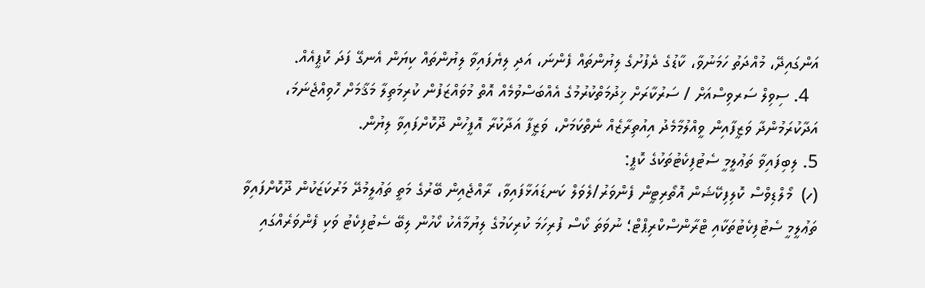އަންގައިދޭ، މުއްދަތު ހަމަނުވާ، ކާޑުގެ ދެފުށުގެ ލިޔުންތައް ފެންނަ، އަދި ލިޔެފައިވާ ލިޔުންތައް ކިޔަން އެނގޭ ފަދަ ކޮޕީއެއް.
  4. ސިވިލް ސަރވިސްއަށް / ސަރުކާރަށް ޚިދުމަތްކުރުމުގެ އެއްބަސްވުމެއް އޮތް މުވައްޒަފުން ކުރިމަތިލާ މަޤާމަށް ހޮވިއްޖެނަމަ، އަދާކުރަމުންދާ ވަޒީފާއިން ވީއްލުމާމެދު އިއުތިރާޒެއް ނެތްކަމަށް، ވަޒީފާ އަދާކުރާ އޮފީހުން ދޫކޮށްފައިވާ ލިޔުން.
5. ލިބިފައިވާ ތަޢުލީމީ ސެޓުފިކެޓުތަކުގެ ކޮޕީ:
(ހ)  މޯލްޑިވްސް ކޮލިފިކޭޝަން އޮތޯރިޓީން ފެންވަރު/ލެވަލް ކަނޑައަޅާފައިވާ، ރާއްޖެއިން ބޭރުގެ މަތީ ތަޢުލީމުދޭ މަރުކަޒަކުން ދޫކޮށްފައިވާ ތަޢުލީމީ ސެޓުފިކެޓުތަކާއި ޓްރާންސްކްރިޕްޓް؛ ނުވަތަ ކޯސް ފުރިހަމަ ކުރިކަމުގެ ލިޔުމާއެކު ކޯހުން ލިބޭ ސެޓުފިކެޓު ވަކި ފެންވަރެއްގައި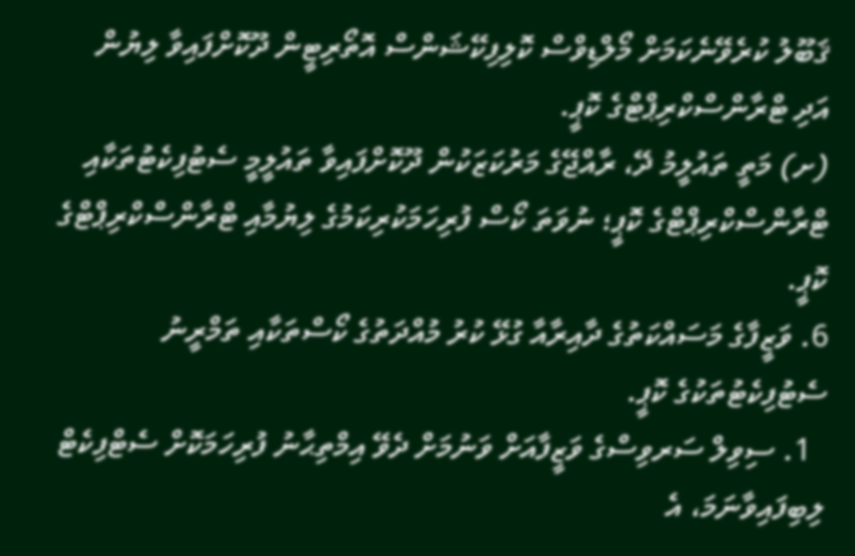ޤަބޫލު ކުރެވޭނެކަމަށް މޯލްޑިވްސް ކޮލިފިކޭޝަންސް އޮތޯރިޓީން ދޫކޮށްފައިވާ ލިޔުން އަދި ޓްރާންސްކްރިޕްޓްގެ ކޮޕީ.
(ށ) މަތީ ތައުލީމު ދޭ، ރާއްޖޭގެ މަރުކަޒަކުން ދޫކޮށްފައިވާ ތައުލީމީ ސެޓުފިކެޓުތަކާއި ޓްރާންސްކްރިޕްޓްގެ ކޮޕީ؛ ނުވަތަ ކޯސް ފުރިހަމަކުރިކަމުގެ ލިޔުމާއި ޓްރާންސްކްރިޕްޓްގެ ކޮޕީ.
6. ވަޒީފާގެ މަސައްކަތުގެ ދާއިރާއާ ގުޅޭ ކުރު މުއްދަތުގެ ކޯސްތަކާއި ތަމްރީނު ސެޓުފިކެޓުތަކުގެ ކޮޕީ.
  1. ސިވިލް ސަރވިސްގެ ވަޒީފާއަށް ވަނުމަށް ދެވޭ އިމްތިޙާނު ފުރިހަމަކޮށް ސެޓްފިކެޓް ލިބިފައިވާނަމަ، އެ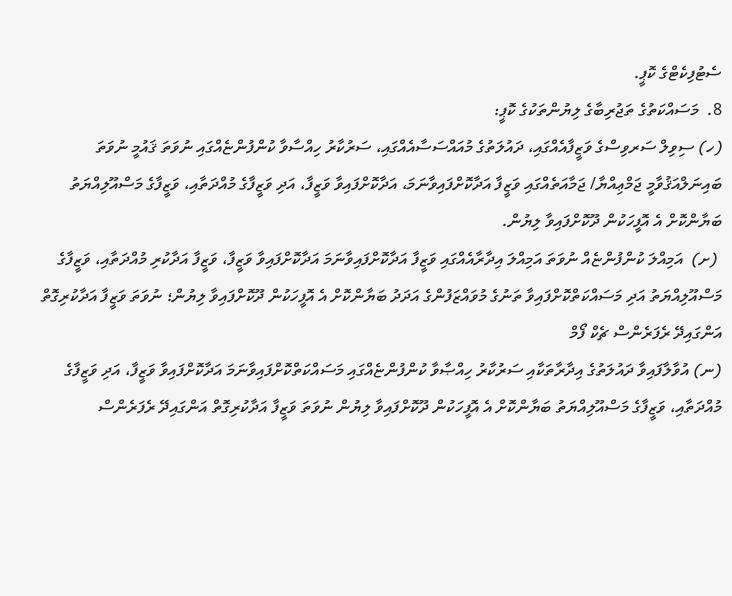ސެޓުފިކެޓްގެ ކޮޕީ.
8.  މަސައްކަތުގެ ތަޖުރިބާގެ ލިޔުންތަކުގެ ކޮޕީ:
(ހ) ސިވިލް ސަރވިސްގެ ވަޒީފާއެއްގައި، ދައުލަތުގެ މުއައްސަސާއެއްގައި، ސަރުކާރު ހިއްސާވާ ކުންފުންޏެއްގައި ނުވަތަ ޤައުމީ ނުވަތަ ބައިނަލްއަޤުވާމީ ޖަމްޢިއްޔާ/ ޖަމާއަތެއްގައި ވަޒީފާ އަދާކޮށްފައިވާނަމަ، އަދާކޮށްފައިވާ ވަޒީފާ، އަދި ވަޒީފާގެ މުއްދަތާއި، ވަޒީފާގެ މަސްއޫލިއްޔަތު ބަޔާންކޮށް އެ އޮފީހަކުން ދޫކޮށްފައިވާ ލިޔުން.
 (ށ)  އަމިއްލަ ކުންފުންޏެއް ނުވަތަ އަމިއްލަ އިދާރާއެއްގައި ވަޒީފާ އަދާކޮށްފައިވާނަމަ އަދާކޮށްފައިވާ ވަޒީފާ، ވަޒީފާ އަދާކުރި މުއްދަތާއި، ވަޒީފާގެ މަސްއޫލިއްޔަތު އަދި މަސައްކަތްކޮށްފައިވާ ތަނުގެ މުވައްޒަފުންގެ އަދަދު ބަޔާންކޮށް އެ އޮފީހަކުން ދޫކޮށްފައިވާ ލިޔުން؛ ނުވަތަ ވަޒީފާ އަދާކުރިގޮތް އަންގައިދޭ ރެފަރެންސް ޗެކް ފޯމް
(ނ) އުވާލާފައިވާ ދައުލަތުގެ އިދާރާތަކާއި ސަރުކާރު ހިއްޞާވާ ކުންފުންޏެއްގައި މަސައްކަތްކޮށްފައިވާނަމަ އަދާކޮށްފައިވާ ވަޒީފާ، އަދި ވަޒީފާގެ މުއްދަތާއި، ވަޒީފާގެ މަސްއޫލިއްޔަތު ބަޔާންކޮށް އެ އޮފީހަކުން ދޫކޮށްފައިވާ ލިޔުން ނުވަތަ ވަޒީފާ އަދާކުރިގޮތް އަންގައިދޭ ރެފަރެންސް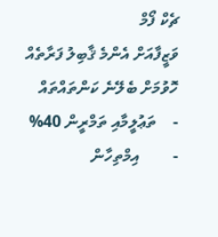ޗެކް ފޯމް
ވަޒީފާއަށް އެންމެ ޤާބިލު ފަރާތެއް ހޮވުމަށް ބެލޭނެ ކަންތައްތައް
-    ތަޢުލީމާއި ތަމްރީން 40%
-        އިމްތިހާން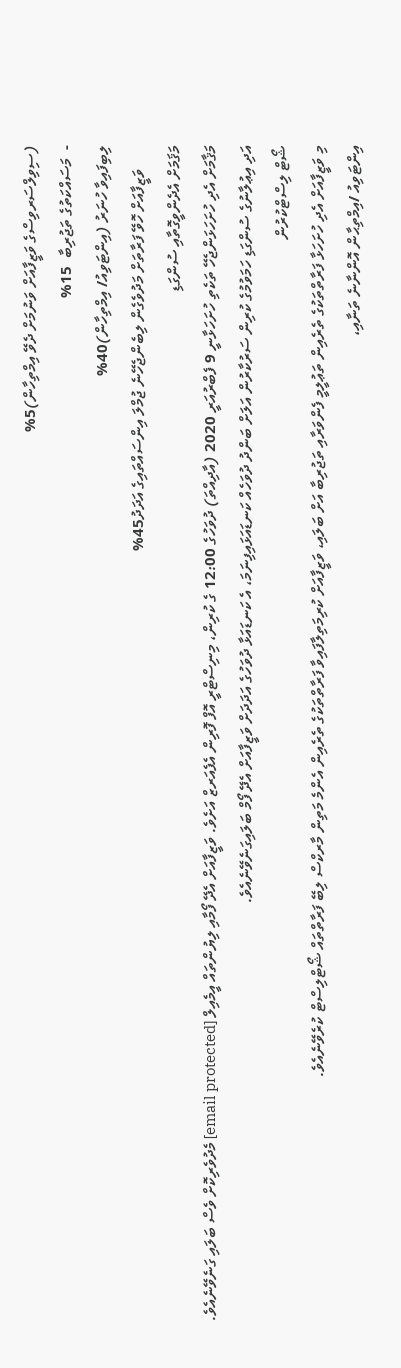(ސިވިލްސަރވިސްގެ ވަޒީފާއަށް ވަނުމަށް ދެވޭ އިމްތިހާން)5%
-  މަސައްކަތުގެ ތަޖުރިބާ  15%
ލިބިފައިވާ ހުނަރު (އިންޓަވިއު/ އިމްތިހާން)40%
      ވަޒީފާއަށް ހޮވޭ ފަރާތަށް މަދުވެގެން ލިބެންޖެހޭނެ ޖުމްލަ އިންސައްތައިގެ އަދަދު45%
މަޤަމަށް އެދެންވީގޮތާއި ސުންގަޑި
މަޤާމަށް އެދި ހުށަހަޅަންޖެހޭ ތަކެތި ހުށަހަޅާނީ 9 ފެބްރުއަރީ 2020 (އާދިއްތަ) ދުވަހުގެ 12:00 ގެ ކުރިން، މިނިސްޓްރީ އޮފް ފޮރިން އެފެއަރޒް އަށެވެ. ވަޒީފާއަށް އެދޭ ފޯމާއި ލިޔުންތައް އީމެއިލް [email protected] މެދުވެރިކޮށް ވެސް ބަލައި ގަނެވޭނެއެވެ.
އަދި އިޢުލާނުގެ ސުންގަޑި ހަމަވުމުގެ ކުރިން ސަރުކާރުން އަލަށް ބަންދު ދުވަހެއް ކަނޑައަޅައިފިނަމަ، އެ ކަނޑައަޅާ ދުވަހުގެ އަދަދަށް ވަޒީފާއަށް އެދޭ ފޯމް ބަލައިގަނެވޭނެއެވެ.
ޝޯޓް ލިސްޓްކުރުން
މި ވަޒީފާއަށް އެދި ހުށަހަޅާ ފަރާތްތަކުގެ ތެރެއިން ތަޢުލީމީ ފެންވަރާއި ތަޖުރިބާ އަށް ބަލައި، ވަޒީފާއަށް ކުރިމަތިލާފައިވާ ފަރާތްތަކުގެ ތެރެއިން އެންމެ މަތިން މާރކްސް ލިބޭ ފަރާތްތައް ޝޯޓްލިސްޓް ކުރެވޭނެއެވެ.
އިންޓަވިއު /އިމްތިޙާން އޮންނާނެ ތަނާއި،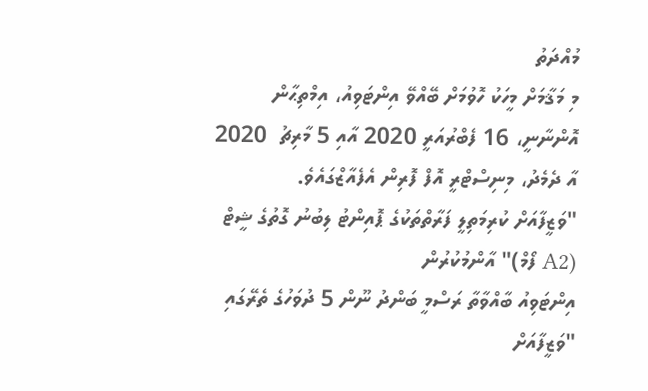މުއްދަތު
މި މަޤާމަށް މީހަކު ހޮވުމަށް ބޭއްވޭ އިންޓަވިއު، އިމްތިޙާން އޮންނާނީ، 16 ފެބްރުއަރީ 2020 އާއި 5 މާރިޗު  2020 އާ ދެމެދު، މިނިސްޓްރީ އޮފް ފޮރިން އެފެއާޒްގައެވެ.
"ވަޒީފާއަށް ކުރިމަތިލީ ފަރާތްތަކުގެ ޕޮއިންޓު ލިބުނު ގޮތުގެ ޝީޓް (A2 ފޯމް)" އާންމުކުރުން
އިންޓަވިއު ބާއްވާތާ ރަސްމީ ބަންދު ނޫން 5 ދުވަހުގެ ތެރޭގައި "ވަޒީފާއަށް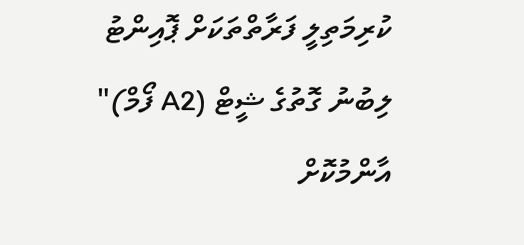ކުރިމަތިލީ ފަރާތްތަކަށް ޕޮއިންޓު ލިބުނު ގޮތުގެ ޝީޓް (A2 ފޯމް)" އާންމުކޮށް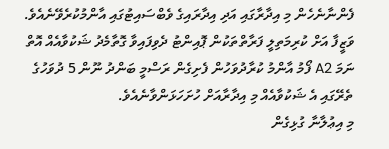ފެންނާނެހެން މި އިދާރާގައި އަދި އިދާރައިގެ ވެބްސައިޓުގައި އާންމުކުރެވޭނެއެވެ. ވަޒީފާ އަށް ކުރިމަތިލީ ފަރާތްތަކުން ޕޮއިންޓު ދެވިފައިވާ ގޮތާމެދު ޝަކުވާއެއް އޮތް ނަމަ A2 ފޯމު އާންމު ކުރާދުވަހުން ފެށިގެން ރަސްމީ ބަންދު ނޫން 5 ދުވަހުގެ ތެރޭގައި އެ ޝަކުވާއެއް މި އިދާރާއަށް ހުށަހަޅަންވާނެއެވެ.
މި އިޢުލާނާ ގުޅިގެން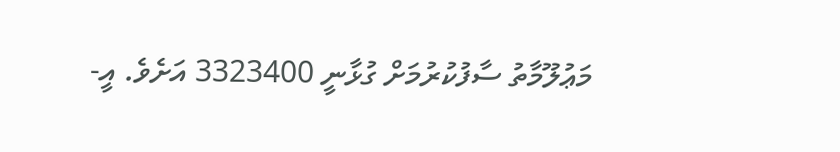މަޢުލޫމާތު ސާފުކުރުމަށް ގުޅާނީ 3323400 އަށެވެ. އީ-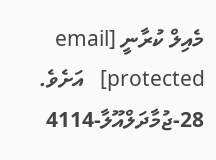މެއިލް ކުރާނީ [email protected]   އަށެވެ.
28-ޖުމާދަލްއޫލާ-4114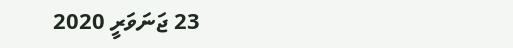23 ޖަނަވަރީ 2020